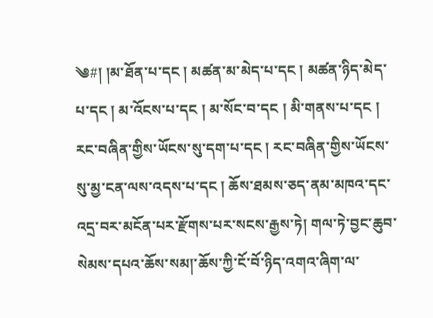༄#། །མ་ཐོན་པ་དང ། མཚན་མ་མེད་པ་དང ། མཚན་ཉིད་མེད་པ་དང ། མ་འོངས་པ་དང ། མ་སོང་བ་དང ། མི་གནས་པ་དང ། རང་བཞིན་གྱིས་ཡོངས་སུ་དག་པ་དང ། རང་བཞིན་གྱིས་ཡོངས་སུ་མྱ་ངན་ལས་འདས་པ་དང ། ཆོས་ཐམས་ཅད་ནམ་མཁའ་དང་འདྲ་བར་མངོན་པར་རྫོགས་པར་སངས་རྒྱས་ཏེ། གལ་ཏེ་བྱང་ཆུབ་སེམས་དཔའ་ཆོས་སམ།་ཆོས་ཀྱི་ངོ་བོ་ཉིད་འགའ་ཞིག་ལ་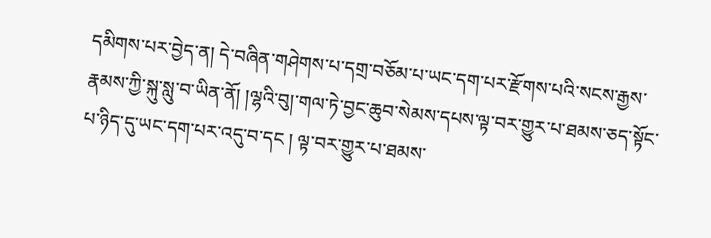དམིགས་པར་བྱེད་ན། དེ་བཞིན་གཤེགས་པ་དགྲ་བཅོམ་པ་ཡང་དག་པར་རྫོགས་པའི་སངས་རྒྱས་རྣམས་ཀྱི་སྐུ་སླུ་བ་ཡིན་ནོ། །ལྷའི་བུ།་གལ་ཏེ་བྱང་ཆུབ་སེམས་དཔས་ལྟ་བར་གྱུར་པ་ཐམས་ཅད་སྟོང་པ་ཉིད་དུ་ཡང་དག་པར་འདུ་བ་དང ། ལྟ་བར་གྱུར་པ་ཐམས་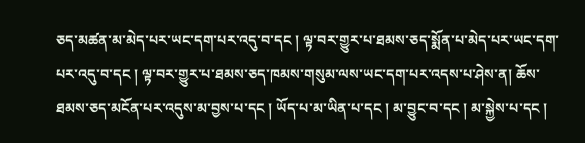ཅད་མཚན་མ་མེད་པར་ཡང་དག་པར་འདུ་བ་དང ། ལྟ་བར་གྱུར་པ་ཐམས་ཅད་སྨོན་པ་མེད་པར་ཡང་དག་པར་འདུ་བ་དང ། ལྟ་བར་གྱུར་པ་ཐམས་ཅད་ཁམས་གསུམ་ལས་ཡང་དག་པར་འདས་པ་ཤེས་ན། ཆོས་ཐམས་ཅད་མངོན་པར་འདུས་མ་བྱས་པ་དང ། ཡོད་པ་མ་ཡིན་པ་དང ། མ་བྱུང་བ་དང ། མ་སྐྱེས་པ་དང །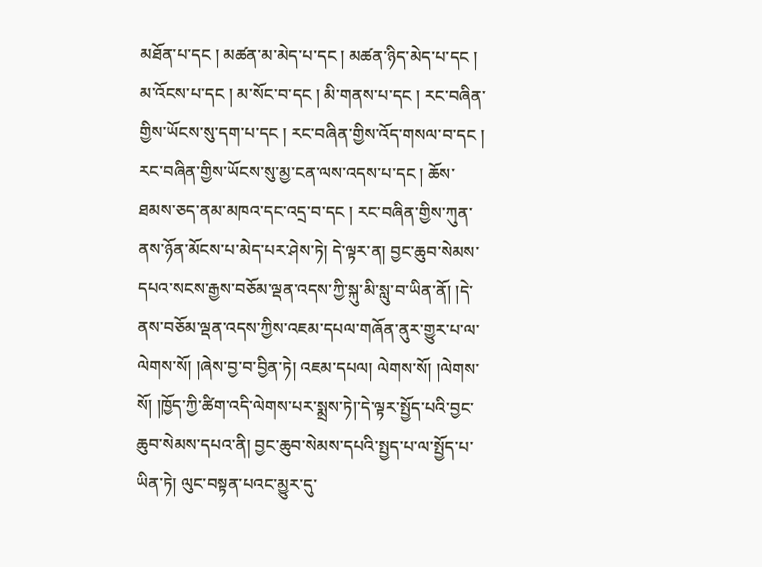མཐོན་པ་དང ། མཚན་མ་མེད་པ་དང ། མཚན་ཉིད་མེད་པ་དང ། མ་འོངས་པ་དང ། མ་སོང་བ་དང ། མི་གནས་པ་དང ། རང་བཞིན་གྱིས་ཡོངས་སུ་དག་པ་དང ། རང་བཞིན་གྱིས་འོད་གསལ་བ་དང ། རང་བཞིན་གྱིས་ཡོངས་སུ་མྱ་ངན་ལས་འདས་པ་དང ། ཆོས་
ཐམས་ཅད་ནམ་མཁའ་དང་འདྲ་བ་དང ། རང་བཞིན་གྱིས་ཀུན་ནས་ཉོན་མོངས་པ་མེད་པར་ཤེས་ཏེ། དེ་ལྟར་ན། བྱང་ཆུབ་སེམས་དཔའ་སངས་རྒྱས་བཅོམ་ལྡན་འདས་ཀྱི་སྐུ་མི་སླུ་བ་ཡིན་ནོ། །དེ་ནས་བཅོམ་ལྡན་འདས་ཀྱིས་འཇམ་དཔལ་གཞོན་ནུར་གྱུར་པ་ལ་ལེགས་སོ། །ཞེས་བྱ་བ་བྱིན་ཏེ། འཇམ་དཔལ། ལེགས་སོ། །ལེགས་སོ། །ཁྱོད་ཀྱི་ཚིག་འདི་ལེགས་པར་སྨྲས་ཏེ།་དེ་ལྟར་སྤྱོད་པའི་བྱང་ཆུབ་སེམས་དཔའ་ནི། བྱང་ཆུབ་སེམས་དཔའི་སྤྱད་པ་ལ་སྤྱོད་པ་ཡིན་ཏེ། ལུང་བསྟན་པའང་མྱུར་དུ་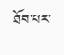ཐོབ་པར་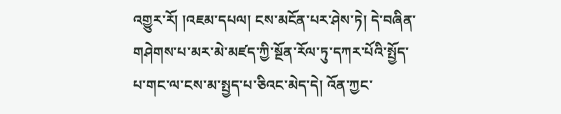འགྱུར་རོ། །འཇམ་དཔལ། ངས་མངོན་པར་ཤེས་ཏེ། དེ་བཞིན་གཤེགས་པ་མར་མེ་མཛད་ཀྱི་སྔོན་རོལ་ཏུ་དཀར་པོའི་སྤྱོད་པ་གང་ལ་ངས་མ་སྤྱད་པ་ཅིའང་མེད་དེ། འོན་ཀྱང་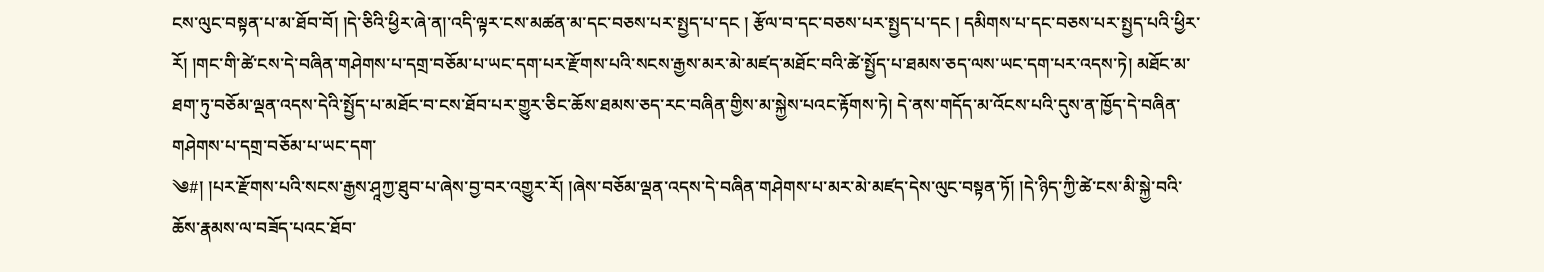ངས་ལུང་བསྟན་པ་མ་ཐོབ་བོ། །དེ་ཅིའི་ཕྱིར་ཞེ་ན།་འདི་ལྟར་ངས་མཚན་མ་དང་བཅས་པར་སྤྱད་པ་དང ། རྩོལ་བ་དང་བཅས་པར་སྤྱད་པ་དང ། དམིགས་པ་དང་བཅས་པར་སྤྱད་པའི་ཕྱིར་རོ། །གང་གི་ཚེ་ངས་དེ་བཞིན་གཤེགས་པ་དགྲ་བཅོམ་པ་ཡང་དག་པར་རྫོགས་པའི་སངས་རྒྱས་མར་མེ་མཛད་མཐོང་བའི་ཚེ་སྤྱོད་པ་ཐམས་ཅད་ལས་ཡང་དག་པར་འདས་ཏེ། མཐོང་མ་ཐག་ཏུ་བཅོམ་ལྡན་འདས་དེའི་སྤྱོད་པ་མཐོང་བ་ངས་ཐོབ་པར་གྱུར་ཅིང་ཆོས་ཐམས་ཅད་རང་བཞིན་གྱིས་མ་སྐྱེས་པའང་རྟོགས་ཏེ། དེ་ནས་གདོད་མ་འོངས་པའི་དུས་ན་ཁྱོད་དེ་བཞིན་གཤེགས་པ་དགྲ་བཅོམ་པ་ཡང་དག་
༄#། །པར་རྫོགས་པའི་སངས་རྒྱས་ཤཱཀྱ་ཐུབ་པ་ཞེས་བྱ་བར་འགྱུར་རོ། །ཞེས་བཅོམ་ལྡན་འདས་དེ་བཞིན་གཤེགས་པ་མར་མེ་མཛད་དེས་ལུང་བསྟན་ཏོ། །དེ་ཉིད་ཀྱི་ཚེ་ངས་མི་སྐྱེ་བའི་ཆོས་རྣམས་ལ་བཟོད་པའང་ཐོབ་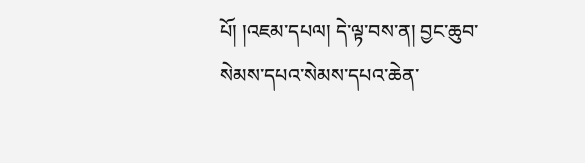པོ། །འཇམ་དཔལ། དེ་ལྟ་བས་ན། བྱང་ཆུབ་སེམས་དཔའ་སེམས་དཔའ་ཆེན་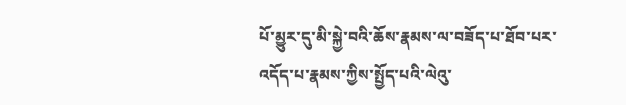པོ་མྱུར་དུ་མི་སྐྱེ་བའི་ཆོས་རྣམས་ལ་བཟོད་པ་ཐོབ་པར་འདོད་པ་རྣམས་ཀྱིས་སྤྱོད་པའི་ལེའུ་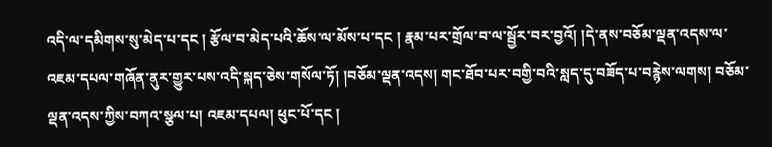འདི་ལ་དམིགས་སུ་མེད་པ་དང ། རྩོལ་བ་མེད་པའི་ཆོས་ལ་མོས་པ་དང ། རྣམ་པར་གྲོལ་བ་ལ་སྦྱོར་བར་བྱའོ། །དེ་ནས་བཅོམ་ལྡན་འདས་ལ་འཇམ་དཔལ་གཞོན་ནུར་གྱུར་པས་འདི་སྐད་ཅེས་གསོལ་ཏོ། །བཅོམ་ལྡན་འདས། གང་ཐོབ་པར་བགྱི་བའི་སླད་དུ་བཟོད་པ་བརྙེས་ལགས། བཅོམ་ལྡན་འདས་ཀྱིས་བཀའ་སྩལ་པ། འཇམ་དཔལ། ཕུང་པོ་དང །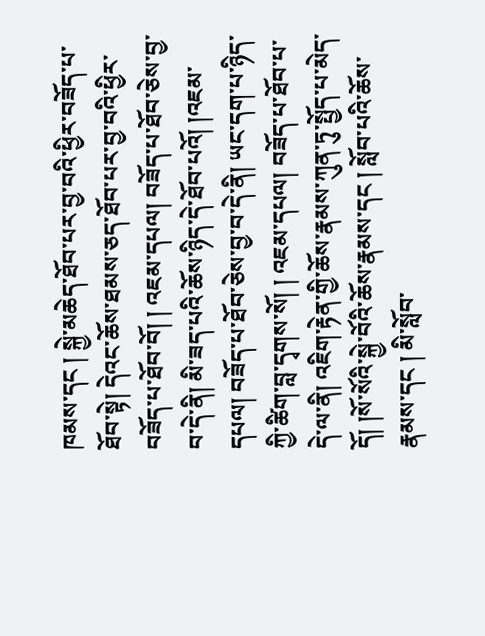ཁམས་དང ། སྐྱེ་མཆེད་ཐོབ་པར་བྱ་བའི་ཕྱིར་བཟོད་པ་ཐོབ་སྟེ། དེའང་ཆོས་ཐམས་ཅད་ཐོབ་པར་བྱ་བའི་ཕྱིར་བཟོད་པ་ཐོབ་བོ། ། འཇམ་དཔལ། བཟོད་པ་ཐོབ་ཅེས་བྱ་བ་དེ་ནི། མི་ཟད་པའི་ཆོས་ཉིད་དེ་ཐོབ་པའོ། །འཇམ་དཔལ། བཟོད་པ་ཐོབ་ཅེས་བྱ་བ་དེ་ནི། ཡང་དག་པ་ཉིད་ཀྱི་ཚིག་བླ་དྭགས་སོ། ། འཇམ་དཔལ། བཟོད་པ་ཐོབ་པ་དེ་ལ་ནི། འཇིག་རྟེན་གྱི་ཆོས་རྣམས་ཀུན་ཏུ་སྤྱོད་པ་མེད་དོ། །སོ་སོའི་སྐྱེ་བོའི་ཆོས་རྣམས་དང ། སློབ་པའི་ཆོས་རྣམས་དང ། མི་སློབ་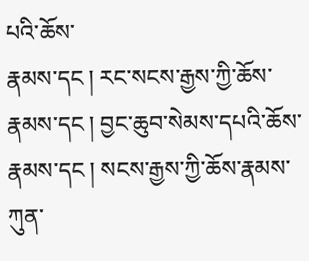པའི་ཆོས་
རྣམས་དང ། རང་སངས་རྒྱས་ཀྱི་ཆོས་རྣམས་དང ། བྱང་ཆུབ་སེམས་དཔའི་ཆོས་རྣམས་དང ། སངས་རྒྱས་ཀྱི་ཆོས་རྣམས་ཀུན་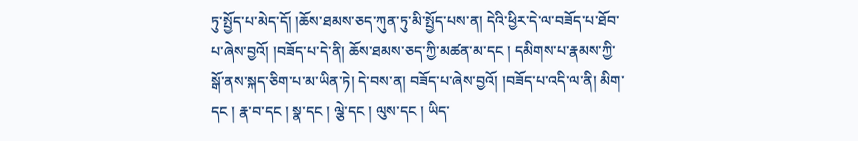ཏུ་སྤྱོད་པ་མེད་དོ། །ཆོས་ཐམས་ཅད་ཀུན་ཏུ་མི་སྤྱོད་པས་ན། དེའི་ཕྱིར་དེ་ལ་བཟོད་པ་ཐོབ་པ་ཞེས་བྱའོ། །བཟོད་པ་དེ་ནི། ཆོས་ཐམས་ཅད་ཀྱི་མཚན་མ་དང ། དམིགས་པ་རྣམས་ཀྱི་སྒོ་ནས་སྐད་ཅིག་པ་མ་ཡིན་ཏེ། དེ་བས་ན། བཟོད་པ་ཞེས་བྱའོ། །བཟོད་པ་འདི་ལ་ནི། མིག་དང ། རྣ་བ་དང ། སྣ་དང ། ལྕེ་དང ། ལུས་དང ། ཡིད་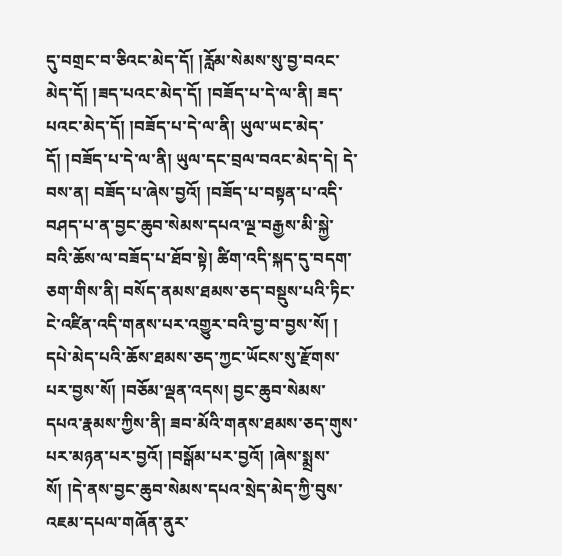དུ་བགྲང་བ་ཅིའང་མེད་དོ། །རློམ་སེམས་སུ་བྱ་བའང་མེད་དོ། །ཟད་པའང་མེད་དོ། །བཟོད་པ་དེ་ལ་ནི། ཟད་པའང་མེད་དོ། །བཟོད་པ་དེ་ལ་ནི། ཡུལ་ཡང་མེད་དོ། །བཟོད་པ་དེ་ལ་ནི། ཡུལ་དང་བྲལ་བའང་མེད་དེ། དེ་བས་ན། བཟོད་པ་ཞེས་བྱའོ། །བཟོད་པ་བསྟན་པ་འདི་བཤད་པ་ན་བྱང་ཆུབ་སེམས་དཔའ་ལྔ་བརྒྱས་མི་སྐྱེ་བའི་ཆོས་ལ་བཟོད་པ་ཐོབ་སྟེ། ཚིག་འདི་སྐད་དུ་བདག་ཅག་གིས་ནི། བསོད་ནམས་ཐམས་ཅད་བསྡུས་པའི་ཏིང་ངེ་འཛིན་འདི་གནས་པར་འགྱུར་བའི་བྱ་བ་བྱས་སོ། ། དཔེ་མེད་པའི་ཆོས་ཐམས་ཅད་ཀྱང་ཡོངས་སུ་རྫོགས་པར་བྱས་སོ། །བཅོམ་ལྡན་འདས། བྱང་ཆུབ་སེམས་དཔའ་རྣམས་ཀྱིས་ནི། ཟབ་མོའི་གནས་ཐམས་ཅད་གུས་པར་མཉན་པར་བྱའོ། །བསྒོམ་པར་བྱའོ། །ཞེས་སྨྲས་སོ། །དེ་ནས་བྱང་ཆུབ་སེམས་དཔའ་སྲེད་མེད་ཀྱི་བུས་འཇམ་དཔལ་གཞོན་ནུར་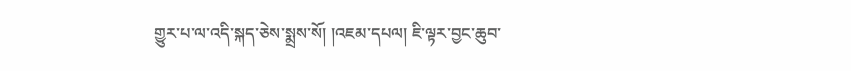གྱུར་པ་ལ་འདི་སྐད་ཅེས་སྨྲས་སོ། །འཇམ་དཔལ། ཇི་ལྟར་བྱང་ཆུབ་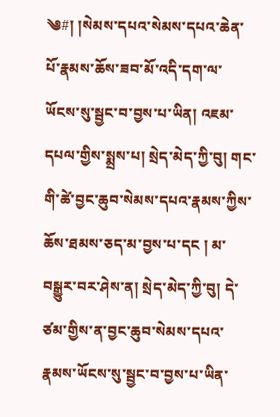༄#། །སེམས་དཔའ་སེམས་དཔའ་ཆེན་པོ་རྣམས་ཆོས་ཟབ་མོ་འདི་དག་ལ་ཡོངས་སུ་སྦྱང་བ་བྱས་པ་ཡིན། འཇམ་དཔལ་གྱིས་སྨྲས་པ། སྲེད་མེད་ཀྱི་བུ། གང་གི་ཚེ་བྱང་ཆུབ་སེམས་དཔའ་རྣམས་ཀྱིས་ཆོས་ཐམས་ཅད་མ་བྱས་པ་དང ། མ་བསྒྱུར་བར་ཤེས་ན། སྲེད་མེད་ཀྱི་བུ། དེ་ཙམ་གྱིས་ན་བྱང་ཆུབ་སེམས་དཔའ་རྣམས་ཡོངས་སུ་སྦྱང་བ་བྱས་པ་ཡིན་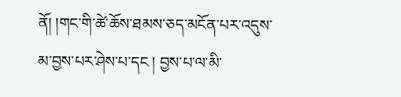ནོ། །གང་གི་ཚེ་ཆོས་ཐམས་ཅད་མངོན་པར་འདུས་མ་བྱས་པར་ཤེས་པ་དང ། བྱས་པ་ལ་མི་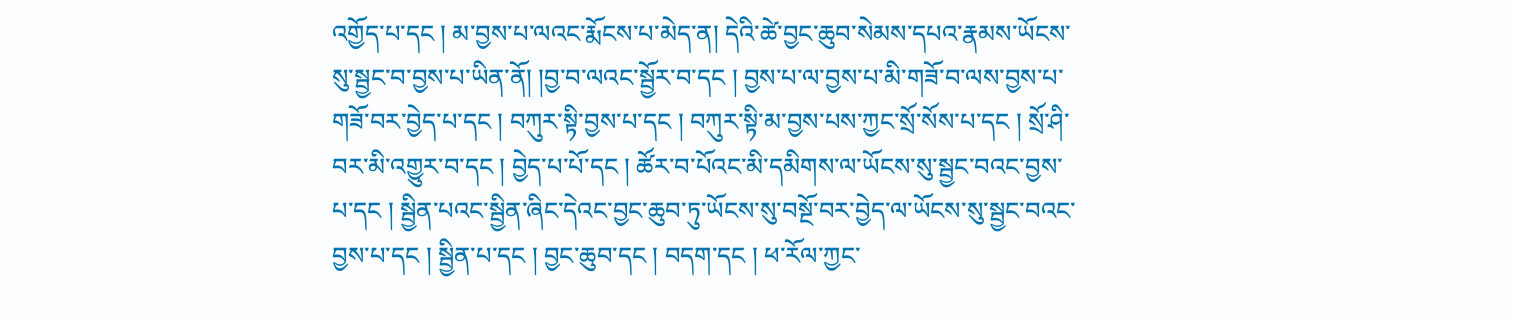འགྱོད་པ་དང ། མ་བྱས་པ་ལའང་རྨོངས་པ་མེད་ན། དེའི་ཚེ་བྱང་ཆུབ་སེམས་དཔའ་རྣམས་ཡོངས་སུ་སྦྱང་བ་བྱས་པ་ཡིན་ནོ། །བྱ་བ་ལའང་སྦྱོར་བ་དང ། བྱས་པ་ལ་བྱས་པ་མི་གཟོ་བ་ལས་བྱས་པ་གཟོ་བར་བྱེད་པ་དང ། བཀུར་སྟི་བྱས་པ་དང ། བཀུར་སྟི་མ་བྱས་པས་ཀྱང་སྲོ་སོས་པ་དང ། སྲོ་ཤི་བར་མི་འགྱུར་བ་དང ། བྱེད་པ་པོ་དང ། ཚོར་བ་པོའང་མི་དམིགས་ལ་ཡོངས་སུ་སྦྱང་བའང་བྱས་པ་དང ། སྦྱིན་པའང་སྦྱིན་ཞིང་དེའང་བྱང་ཆུབ་ཏུ་ཡོངས་སུ་བསྔོ་བར་བྱེད་ལ་ཡོངས་སུ་སྦྱང་བའང་བྱས་པ་དང ། སྦྱིན་པ་དང ། བྱང་ཆུབ་དང ། བདག་དང ། ཕ་རོལ་ཀྱང་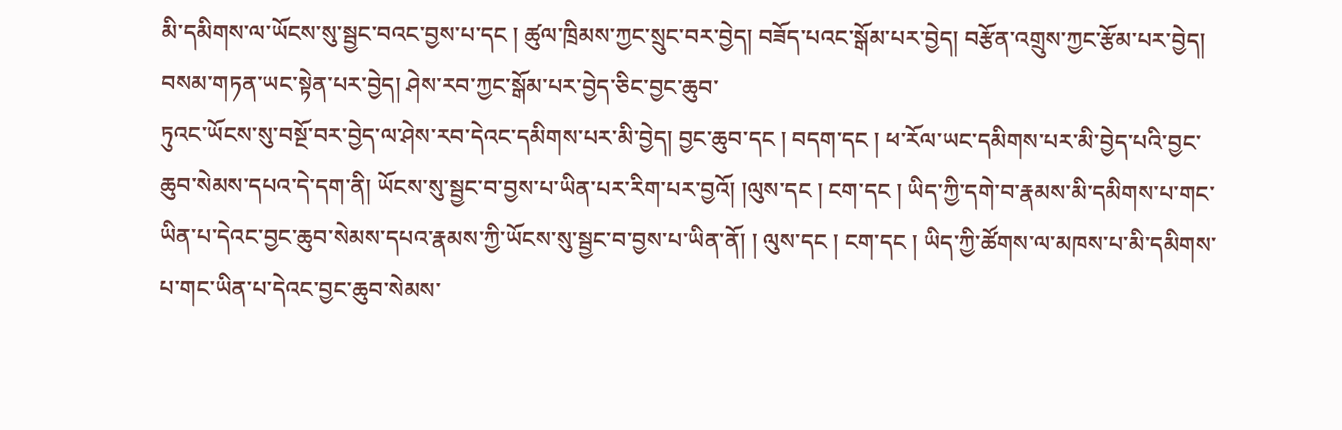མི་དམིགས་ལ་ཡོངས་སུ་སྦྱང་བའང་བྱས་པ་དང ། ཚུལ་ཁྲིམས་ཀྱང་སྲུང་བར་བྱེད། བཟོད་པའང་སྒོམ་པར་བྱེད། བརྩོན་འགྲུས་ཀྱང་རྩོམ་པར་བྱེད། བསམ་གཏན་ཡང་སྟེན་པར་བྱེད། ཤེས་རབ་ཀྱང་སྒོམ་པར་བྱེད་ཅིང་བྱང་ཆུབ་
ཏུའང་ཡོངས་སུ་བསྔོ་བར་བྱེད་ལ་ཤེས་རབ་དེའང་དམིགས་པར་མི་བྱེད། བྱང་ཆུབ་དང ། བདག་དང ། ཕ་རོལ་ཡང་དམིགས་པར་མི་བྱེད་པའི་བྱང་ཆུབ་སེམས་དཔའ་དེ་དག་ནི། ཡོངས་སུ་སྦྱང་བ་བྱས་པ་ཡིན་པར་རིག་པར་བྱའོ། །ལུས་དང ། ངག་དང ། ཡིད་ཀྱི་དགེ་བ་རྣམས་མི་དམིགས་པ་གང་ཡིན་པ་དེའང་བྱང་ཆུབ་སེམས་དཔའ་རྣམས་ཀྱི་ཡོངས་སུ་སྦྱང་བ་བྱས་པ་ཡིན་ནོ། ། ལུས་དང ། ངག་དང ། ཡིད་ཀྱི་ཚོགས་ལ་མཁས་པ་མི་དམིགས་པ་གང་ཡིན་པ་དེའང་བྱང་ཆུབ་སེམས་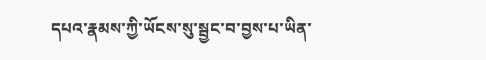དཔའ་རྣམས་ཀྱི་ཡོངས་སུ་སྦྱང་བ་བྱས་པ་ཡིན་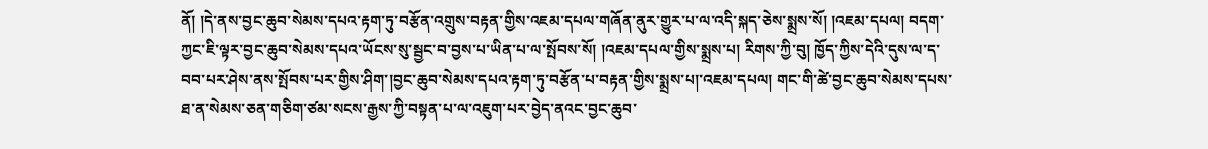ནོ། །དེ་ནས་བྱང་ཆུབ་སེམས་དཔའ་རྟག་ཏུ་བརྩོན་འགྲུས་བརྟན་གྱིས་འཇམ་དཔལ་གཞོན་ནུར་གྱུར་པ་ལ་འདི་སྐད་ཅེས་སྨྲས་སོ། །འཇམ་དཔལ། བདག་ཀྱང་ཇི་ལྟར་བྱང་ཆུབ་སེམས་དཔའ་ཡོངས་སུ་སྦྱང་བ་བྱས་པ་ཡིན་པ་ལ་སྤོབས་སོ། །འཇམ་དཔལ་གྱིས་སྨྲས་པ། རིགས་ཀྱི་བུ། ཁྱོད་ཀྱིས་དེའི་དུས་ལ་ད་བབ་པར་ཤེས་ནས་སྤོབས་པར་གྱིས་ཤིག་།བྱང་ཆུབ་སེམས་དཔའ་རྟག་ཏུ་བརྩོན་པ་བརྟན་གྱིས་སྨྲས་པ།་འཇམ་དཔལ། གང་གི་ཚེ་བྱང་ཆུབ་སེམས་དཔས་ཐ་ན་སེམས་ཅན་གཅིག་ཙམ་སངས་རྒྱས་ཀྱི་བསྟན་པ་ལ་འཇུག་པར་བྱེད་ནའང་བྱང་ཆུབ་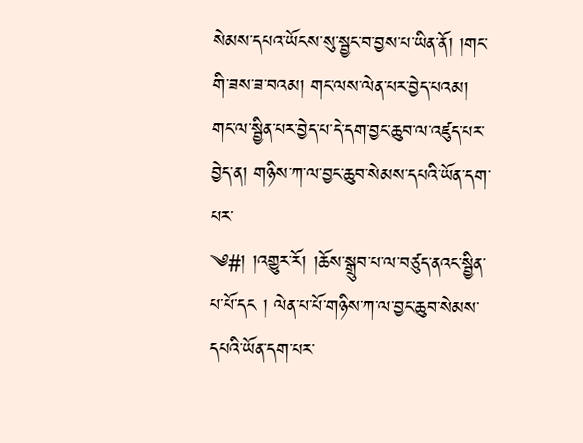སེམས་དཔའ་ཡོངས་སུ་སྦྱང་བ་བྱས་པ་ཡིན་ནོ། །གང་གི་ཟས་ཟ་བའམ། གང་ལས་ལེན་པར་བྱེད་པའམ། གང་ལ་སྦྱིན་པར་བྱེད་པ་དེ་དག་བྱང་ཆུབ་ལ་འཛུད་པར་བྱེད་ན། གཉིས་ཀ་ལ་བྱང་ཆུབ་སེམས་དཔའི་ཡོན་དག་པར་
༄#། །འགྱུར་རོ། །ཆོས་སྒྲུབ་པ་ལ་བཙུད་ནའང་སྦྱིན་པ་པོ་དང ། ལེན་པ་པོ་གཉིས་ཀ་ལ་བྱང་ཆུབ་སེམས་དཔའི་ཡོན་དག་པར་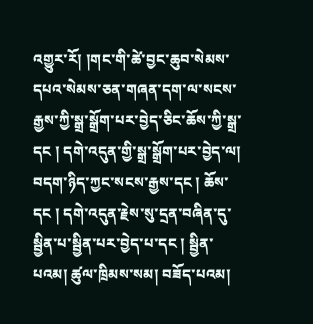འགྱུར་རོ། །གང་གི་ཚེ་བྱང་ཆུབ་སེམས་དཔའ་སེམས་ཅན་གཞན་དག་ལ་སངས་རྒྱས་ཀྱི་སྒྲ་སྒྲོག་པར་བྱེད་ཅིང་ཆོས་ཀྱི་སྒྲ་དང ། དགེ་འདུན་གྱི་སྒྲ་སྒྲོག་པར་བྱེད་ལ། བདག་ཉིད་ཀྱང་སངས་རྒྱས་དང ། ཆོས་དང ། དགེ་འདུན་རྗེས་སུ་དྲན་བཞིན་དུ་སྦྱིན་པ་སྦྱིན་པར་བྱེད་པ་དང ། སྦྱིན་པའམ། ཚུལ་ཁྲིམས་སམ། བཟོད་པའམ།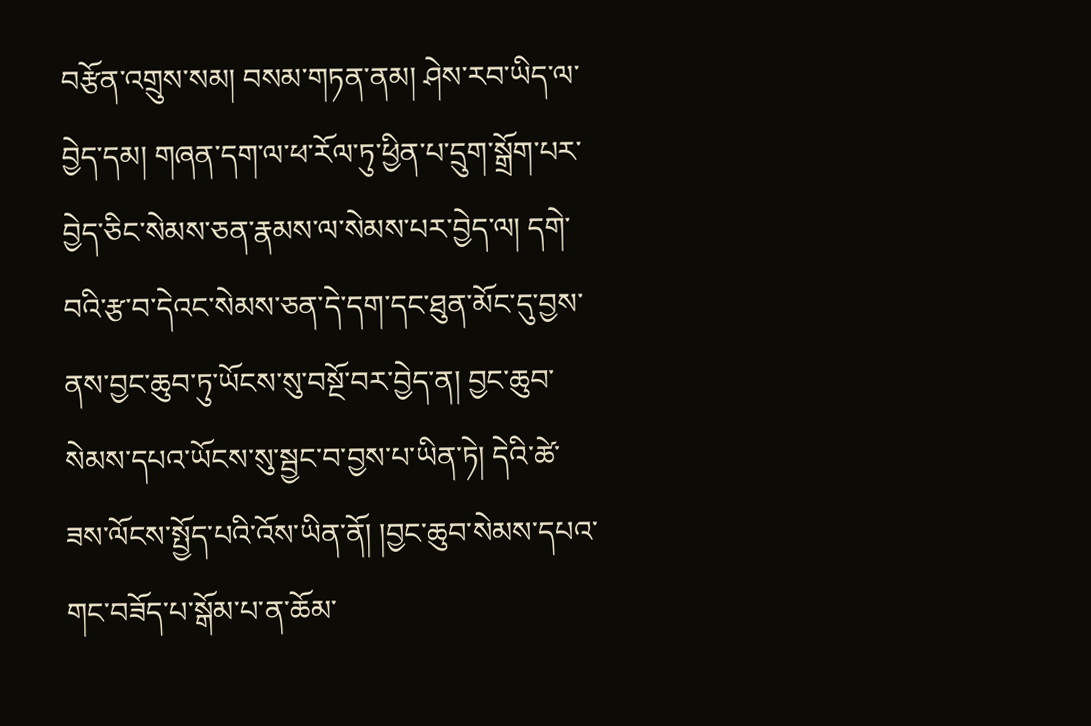བརྩོན་འགྲུས་སམ། བསམ་གཏན་ནམ། ཤེས་རབ་ཡིད་ལ་བྱེད་དམ། གཞན་དག་ལ་ཕ་རོལ་ཏུ་ཕྱིན་པ་དྲུག་སྒྲོག་པར་བྱེད་ཅིང་སེམས་ཅན་རྣམས་ལ་སེམས་པར་བྱེད་ལ། དགེ་བའི་རྩ་བ་དེའང་སེམས་ཅན་དེ་དག་དང་ཐུན་མོང་དུ་བྱས་ནས་བྱང་ཆུབ་ཏུ་ཡོངས་སུ་བསྔོ་བར་བྱེད་ན། བྱང་ཆུབ་སེམས་དཔའ་ཡོངས་སུ་སྦྱང་བ་བྱས་པ་ཡིན་ཏེ། དེའི་ཚེ་ཟས་ལོངས་སྤྱོད་པའི་འོས་ཡིན་ནོ། །བྱང་ཆུབ་སེམས་དཔའ་གང་བཟོད་པ་སྒོམ་པ་ན་ཆོམ་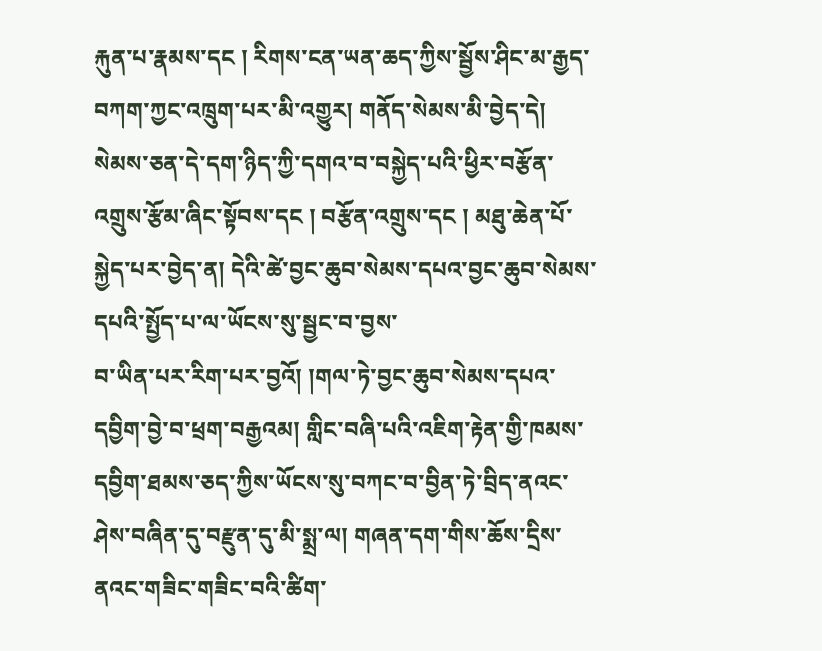རྐུན་པ་རྣམས་དང ། རིགས་ངན་ཡན་ཆད་ཀྱིས་སྦྱོས་ཤིང་མ་རྒྱད་བཀག་ཀྱང་འཁྲུག་པར་མི་འགྱུར། གནོད་སེམས་མི་བྱེད་དེ། སེམས་ཅན་དེ་དག་ཉིད་ཀྱི་དགའ་བ་བསྐྱེད་པའི་ཕྱིར་བརྩོན་འགྲུས་རྩོམ་ཞིང་སྟོབས་དང ། བརྩོན་འགྲུས་དང ། མཐུ་ཆེན་པོ་སྐྱེད་པར་བྱེད་ན། དེའི་ཚེ་བྱང་ཆུབ་སེམས་དཔའ་བྱང་ཆུབ་སེམས་དཔའི་སྤྱོད་པ་ལ་ཡོངས་སུ་སྦྱང་བ་བྱས་
བ་ཡིན་པར་རིག་པར་བྱའོ། །གལ་ཏེ་བྱང་ཆུབ་སེམས་དཔའ་དབྱིག་བྱེ་བ་ཕྲག་བརྒྱའམ། གླིང་བཞི་པའི་འཇིག་རྟེན་གྱི་ཁམས་དབྱིག་ཐམས་ཅད་ཀྱིས་ཡོངས་སུ་བཀང་བ་བྱིན་ཏེ་བྲིད་ནའང་ཤེས་བཞིན་དུ་བརྫུན་དུ་མི་སྨྲ་ལ། གཞན་དག་གིས་ཆོས་དྲིས་ནའང་གཟིང་གཟིང་བའི་ཚིག་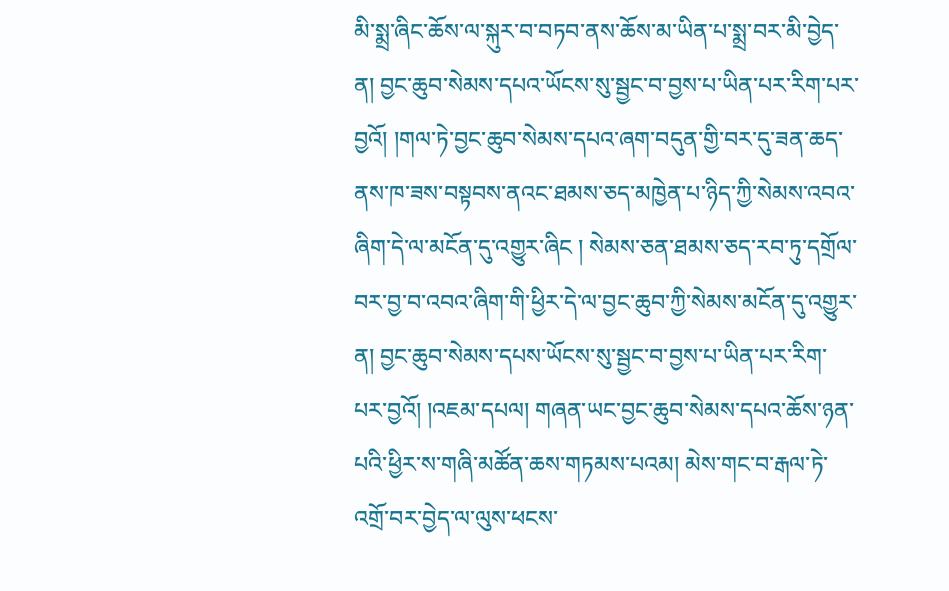མི་སྨྲ་ཞིང་ཆོས་ལ་སྐུར་བ་བཏབ་ནས་ཆོས་མ་ཡིན་པ་སྨྲ་བར་མི་བྱེད་ན། བྱང་ཆུབ་སེམས་དཔའ་ཡོངས་སུ་སྦྱང་བ་བྱས་པ་ཡིན་པར་རིག་པར་བྱའོ། །གལ་ཏེ་བྱང་ཆུབ་སེམས་དཔའ་ཞག་བདུན་གྱི་བར་དུ་ཟན་ཆད་ནས་ཁ་ཟས་བསྟབས་ནའང་ཐམས་ཅད་མཁྱེན་པ་ཉིད་ཀྱི་སེམས་འབའ་ཞིག་དེ་ལ་མངོན་དུ་འགྱུར་ཞིང ། སེམས་ཅན་ཐམས་ཅད་རབ་ཏུ་དགྲོལ་བར་བྱ་བ་འབའ་ཞིག་གི་ཕྱིར་དེ་ལ་བྱང་ཆུབ་ཀྱི་སེམས་མངོན་དུ་འགྱུར་ན། བྱང་ཆུབ་སེམས་དཔས་ཡོངས་སུ་སྦྱང་བ་བྱས་པ་ཡིན་པར་རིག་པར་བྱའོ། །འཇམ་དཔལ། གཞན་ཡང་བྱང་ཆུབ་སེམས་དཔའ་ཆོས་ཉན་པའི་ཕྱིར་ས་གཞི་མཚོན་ཆས་གཏམས་པའམ། མེས་གང་བ་རྒལ་ཏེ་འགྲོ་བར་བྱེད་ལ་ལུས་ཕངས་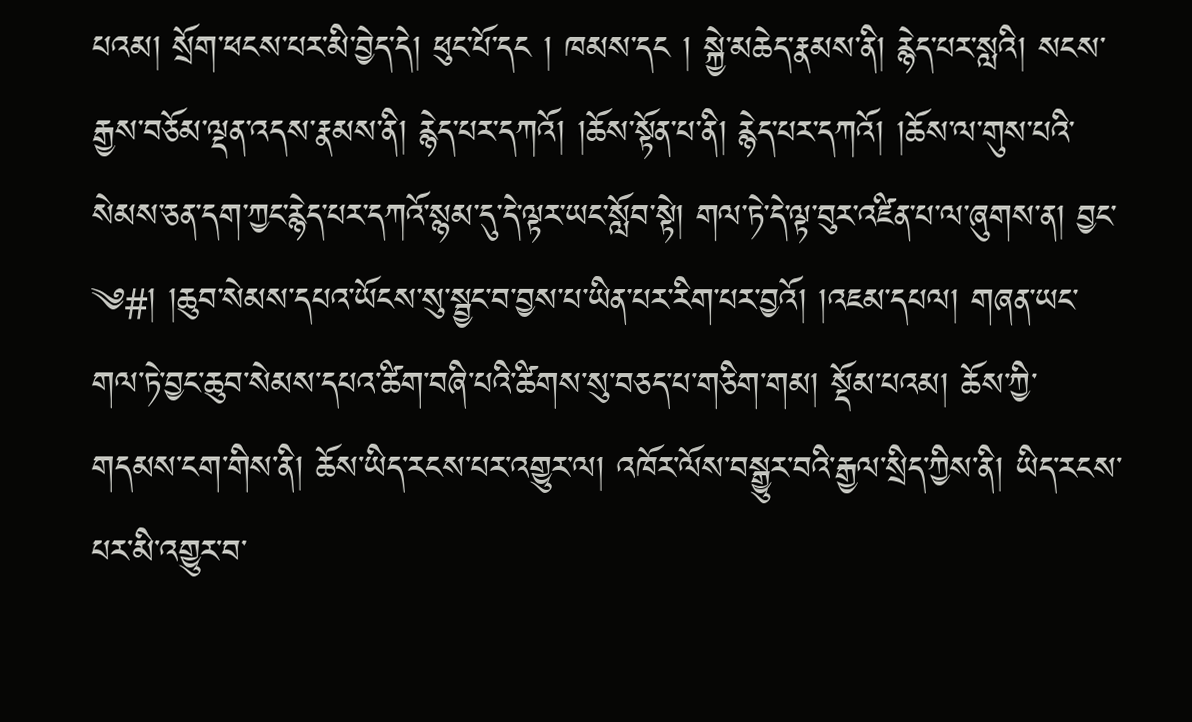པའམ། སྲོག་ཕངས་པར་མི་བྱེད་དེ། ཕུང་པོ་དང ། ཁམས་དང ། སྐྱེ་མཆེད་རྣམས་ནི། རྙེད་པར་སླའི། སངས་རྒྱས་བཅོམ་ལྡན་འདས་རྣམས་ནི། རྙེད་པར་དཀའོ། །ཆོས་སྟོན་པ་ནི། རྙེད་པར་དཀའོ། །ཆོས་ལ་གུས་པའི་སེམས་ཅན་དག་ཀྱང་རྙེད་པར་དཀའོ་སྙམ་དུ་དེ་ལྟར་ཡང་སློབ་སྟེ། གལ་ཏེ་དེ་ལྟ་བུར་འཛིན་པ་ལ་ཞུགས་ན། བྱང་
༄#། །ཆུབ་སེམས་དཔའ་ཡོངས་སུ་སྦྱང་བ་བྱས་པ་ཡིན་པར་རིག་པར་བྱའོ། །འཇམ་དཔལ། གཞན་ཡང་གལ་ཏེ་བྱང་ཆུབ་སེམས་དཔའ་ཚིག་བཞི་པའི་ཚིགས་སུ་བཅད་པ་གཅིག་གམ། སྡོམ་པའམ། ཆོས་ཀྱི་གདམས་ངག་གིས་ནི། ཆོས་ཡིད་རངས་པར་འགྱུར་ལ། འཁོར་ལོས་བསྒྱུར་བའི་རྒྱལ་སྲིད་ཀྱིས་ནི། ཡིད་རངས་པར་མི་འགྱུར་བ་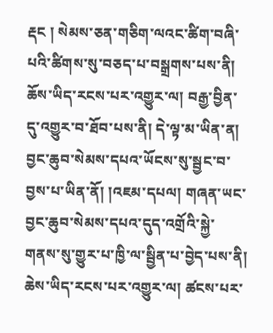རྡང ། སེམས་ཅན་གཅིག་ལའང་ཚིག་བཞི་པའི་ཚིགས་སུ་བཅད་པ་བསྒྲགས་པས་ནི། ཆོས་ཡིད་རངས་པར་འགྱུར་ལ། བརྒྱ་བྱིན་དུ་འགྱུར་བ་ཐོབ་པས་ནི། དེ་ལྟ་མ་ཡིན་ན། བྱང་ཆུབ་སེམས་དཔའ་ཡོངས་སུ་སྦྱང་བ་བྱས་པ་ཡིན་ནོ། །འཇམ་དཔལ། གཞན་ཡང་བྱང་ཆུབ་སེམས་དཔའ་དུད་འགྲོའི་སྐྱེ་གནས་སུ་གྱུར་པ་ཁྱི་ལ་སྦྱིན་པ་བྱེད་པས་ནི། ཆེས་ཡིད་རངས་པར་འགྱུར་ལ། ཚངས་པར་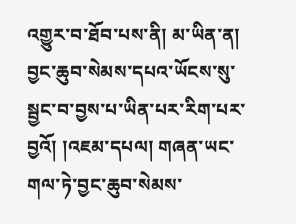འགྱུར་བ་ཐོབ་པས་ནི། མ་ཡིན་ན། བྱང་ཆུབ་སེམས་དཔའ་ཡོངས་སུ་སྦྱང་བ་བྱས་པ་ཡིན་པར་རིག་པར་བྱའོ། །འཇམ་དཔལ། གཞན་ཡང་གལ་ཏེ་བྱང་ཆུབ་སེམས་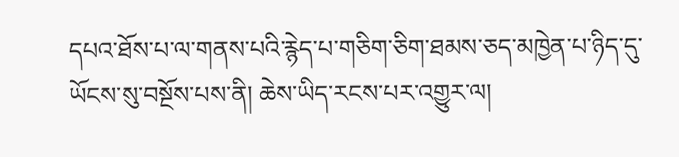དཔའ་ཐོས་པ་ལ་གནས་པའི་རྙེད་པ་གཅིག་ཅིག་ཐམས་ཅད་མཁྱེན་པ་ཉིད་དུ་ཡོངས་སུ་བསྔོས་པས་ནི། ཆེས་ཡིད་རངས་པར་འགྱུར་ལ།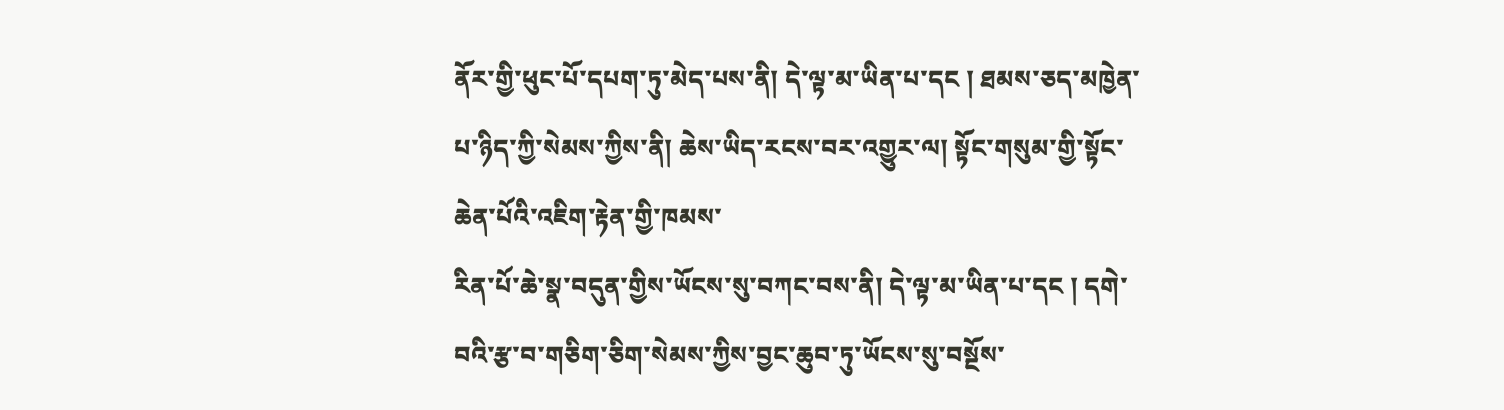ནོར་གྱི་ཕུང་པོ་དཔག་ཏུ་མེད་པས་ནི། དེ་ལྟ་མ་ཡིན་པ་དང ། ཐམས་ཅད་མཁྱེན་པ་ཉིད་ཀྱི་སེམས་ཀྱིས་ནི། ཆེས་ཡིད་རངས་བར་འགྱུར་ལ། སྟོང་གསུམ་གྱི་སྟོང་ཆེན་པོའི་འཇིག་རྟེན་གྱི་ཁམས་
རིན་པོ་ཆེ་སྣ་བདུན་གྱིས་ཡོངས་སུ་བཀང་བས་ནི། དེ་ལྟ་མ་ཡིན་པ་དང ། དགེ་བའི་རྩ་བ་གཅིག་ཅིག་སེམས་ཀྱིས་བྱང་ཆུབ་ཏུ་ཡོངས་སུ་བསྔོས་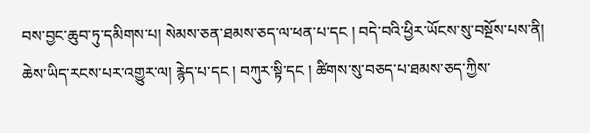བས་བྱང་ཆུབ་ཏུ་དམིགས་པ། སེམས་ཅན་ཐམས་ཅད་ལ་ཕན་པ་དང ། བདེ་བའི་ཕྱིར་ཡོངས་སུ་བསྔོས་པས་ནི། ཆེས་ཡིད་རངས་པར་འགྱུར་ལ། རྙེད་པ་དང ། བཀུར་སྟི་དང ། ཚིགས་སུ་བཅད་པ་ཐམས་ཅད་ཀྱིས་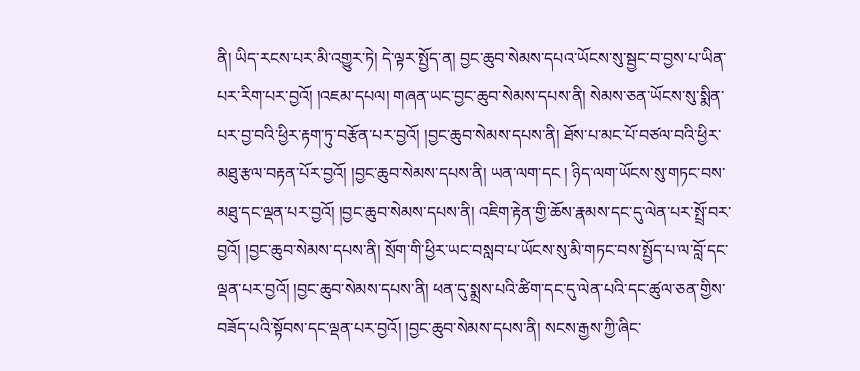ནི། ཡིད་རངས་པར་མི་འགྱུར་ཏེ། དེ་ལྟར་སྤྱོད་ན། བྱང་ཆུབ་སེམས་དཔའ་ཡོངས་སུ་སྦྱང་བ་བྱས་པ་ཡིན་པར་རིག་པར་བྱའོ། །འཇམ་དཔལ། གཞན་ཡང་བྱང་ཆུབ་སེམས་དཔས་ནི། སེམས་ཅན་ཡོངས་སུ་སྨིན་པར་བྱ་བའི་ཕྱིར་རྟག་ཏུ་བརྩོན་པར་བྱའོ། །བྱང་ཆུབ་སེམས་དཔས་ནི། ཐོས་པ་མང་པོ་བཙལ་བའི་ཕྱིར་མཐུ་རྩལ་བརྟན་པོར་བྱའོ། །བྱང་ཆུབ་སེམས་དཔས་ནི། ཡན་ལག་དང ། ཉིད་ལག་ཡོངས་སུ་གཏང་བས་མཐུ་དང་ལྡན་པར་བྱའོ། །བྱང་ཆུབ་སེམས་དཔས་ནི། འཇིག་རྟེན་གྱི་ཆོས་རྣམས་དང་དུ་ལེན་པར་སྤྲོ་བར་བྱའོ། །བྱང་ཆུབ་སེམས་དཔས་ནི། སྲོག་གི་ཕྱིར་ཡང་བསླབ་པ་ཡོངས་སུ་མི་གཏང་བས་སྤྱོད་པ་ལ་བློ་དང་ལྡན་པར་བྱའོ། །བྱང་ཆུབ་སེམས་དཔས་ནི། ཕན་དུ་སྨྲས་པའི་ཚིག་དང་དུ་ལེན་པའི་དང་ཚུལ་ཅན་གྱིས་བཟོད་པའི་སྟོབས་དང་ལྡན་པར་བྱའོ། །བྱང་ཆུབ་སེམས་དཔས་ནི། སངས་རྒྱས་ཀྱི་ཞིང་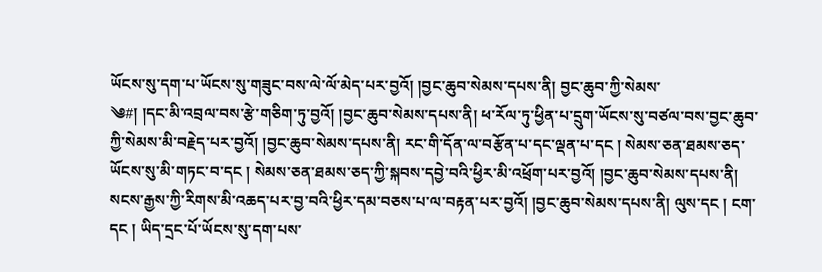ཡོངས་སུ་དག་པ་ཡོངས་སུ་གཟུང་བས་ལེ་ལོ་མེད་པར་བྱའོ། །བྱང་ཆུབ་སེམས་དཔས་ནི། བྱང་ཆུབ་ཀྱི་སེམས་
༄#། །དང་མི་འབྲལ་བས་རྩེ་གཅིག་ཏུ་བྱའོ། །བྱང་ཆུབ་སེམས་དཔས་ནི། ཕ་རོལ་ཏུ་ཕྱིན་པ་དྲུག་ཡོངས་སུ་བཙལ་བས་བྱང་ཆུབ་ཀྱི་སེམས་མི་བརྗེད་པར་བྱའོ། །བྱང་ཆུབ་སེམས་དཔས་ནི། རང་གི་དོན་ལ་བརྩོན་པ་དང་ལྡན་པ་དང ། སེམས་ཅན་ཐམས་ཅད་ཡོངས་སུ་མི་གཏང་བ་དང ། སེམས་ཅན་ཐམས་ཅད་ཀྱི་སྐབས་དབྱེ་བའི་ཕྱིར་མི་འཕྲོག་པར་བྱའོ། །བྱང་ཆུབ་སེམས་དཔས་ནི། སངས་རྒྱས་ཀྱི་རིགས་མི་འཆད་པར་བྱ་བའི་ཕྱིར་དམ་བཅས་པ་ལ་བརྟན་པར་བྱའོ། །བྱང་ཆུབ་སེམས་དཔས་ནི། ལུས་དང ། ངག་དང ། ཡིད་དྲང་པོ་ཡོངས་སུ་དག་པས་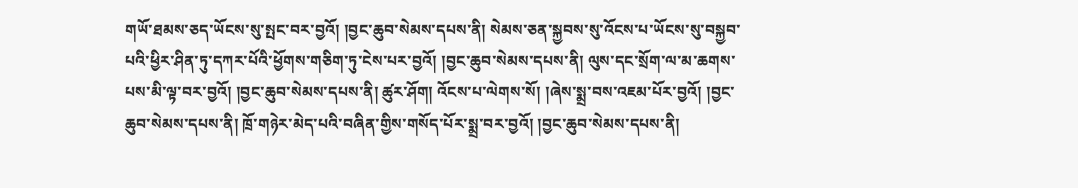གཡོ་ཐམས་ཅད་ཡོངས་སུ་སྤང་བར་བྱའོ། །བྱང་ཆུབ་སེམས་དཔས་ནི། སེམས་ཅན་སྐྱབས་སུ་འོངས་པ་ཡོངས་སུ་བསྐྱབ་པའི་ཕྱིར་ཤིན་ཏུ་དཀར་པོའི་ཕྱོགས་གཅིག་ཏུ་ངེས་པར་བྱའོ། །བྱང་ཆུབ་སེམས་དཔས་ནི། ལུས་དང་སྲོག་ལ་མ་ཆགས་པས་མི་ལྟ་བར་བྱའོ། །བྱང་ཆུབ་སེམས་དཔས་ནི། ཚུར་ཤོག། འོངས་པ་ལེགས་སོ། །ཞེས་སྨྲ་བས་འཇམ་པོར་བྱའོ། །བྱང་ཆུབ་སེམས་དཔས་ནི། ཁྲོ་གཉེར་མེད་པའི་བཞིན་གྱིས་གསོད་པོར་སྨྲ་བར་བྱའོ། །བྱང་ཆུབ་སེམས་དཔས་ནི།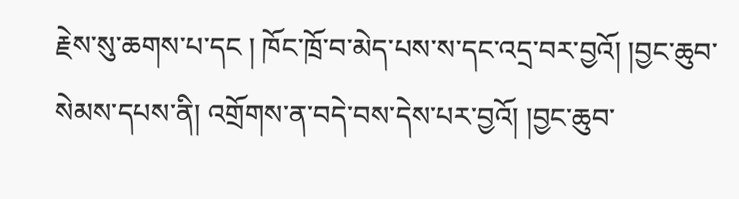རྗེས་སུ་ཆགས་པ་དང ། ཁོང་ཁྲོ་བ་མེད་པས་ས་དང་འདྲ་བར་བྱའོ། །བྱང་ཆུབ་སེམས་དཔས་ནི། འགྲོགས་ན་བདེ་བས་དེས་པར་བྱའོ། །བྱང་ཆུབ་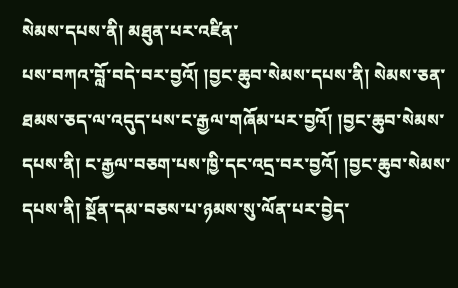སེམས་དཔས་ནི། མཐུན་པར་འཛིན་
པས་བཀའ་བློ་བདེ་བར་བྱའོ། །བྱང་ཆུབ་སེམས་དཔས་ནི། སེམས་ཅན་ཐམས་ཅད་ལ་འདུད་པས་ང་རྒྱལ་གཞོམ་པར་བྱའོ། །བྱང་ཆུབ་སེམས་དཔས་ནི། ང་རྒྱལ་བཅག་པས་ཁྱི་དང་འདྲ་བར་བྱའོ། །བྱང་ཆུབ་སེམས་དཔས་ནི། སྔོན་དམ་བཅས་པ་ཉམས་སུ་ལོན་པར་བྱེད་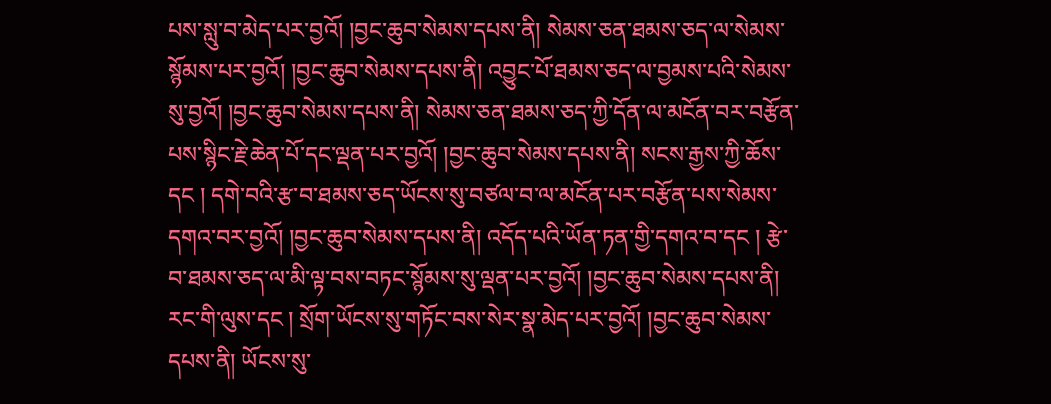པས་སླུ་བ་མེད་པར་བྱའོ། །བྱང་ཆུབ་སེམས་དཔས་ནི། སེམས་ཅན་ཐམས་ཅད་ལ་སེམས་སྙོམས་པར་བྱའོ། །བྱང་ཆུབ་སེམས་དཔས་ནི། འབྱུང་པོ་ཐམས་ཅད་ལ་བྱམས་པའི་སེམས་སུ་བྱའོ། །བྱང་ཆུབ་སེམས་དཔས་ནི། སེམས་ཅན་ཐམས་ཅད་ཀྱི་དོན་ལ་མངོན་བར་བརྩོན་པས་སྙིང་རྗེ་ཆེན་པོ་དང་ལྡན་པར་བྱའོ། །བྱང་ཆུབ་སེམས་དཔས་ནི། སངས་རྒྱས་ཀྱི་ཆོས་དང ། དགེ་བའི་རྩ་བ་ཐམས་ཅད་ཡོངས་སུ་བཙལ་བ་ལ་མངོན་པར་བརྩོན་པས་སེམས་དགའ་བར་བྱའོ། །བྱང་ཆུབ་སེམས་དཔས་ནི། འདོད་པའི་ཡོན་ཏན་གྱི་དགའ་བ་དང ། རྩེ་བ་ཐམས་ཅད་ལ་མི་ལྟ་བས་བཏང་སྙོམས་སུ་ལྡན་པར་བྱའོ། །བྱང་ཆུབ་སེམས་དཔས་ནི། རང་གི་ལུས་དང ། སྲོག་ཡོངས་སུ་གཏོང་བས་སེར་སྣ་མེད་པར་བྱའོ། །བྱང་ཆུབ་སེམས་དཔས་ནི། ཡོངས་སུ་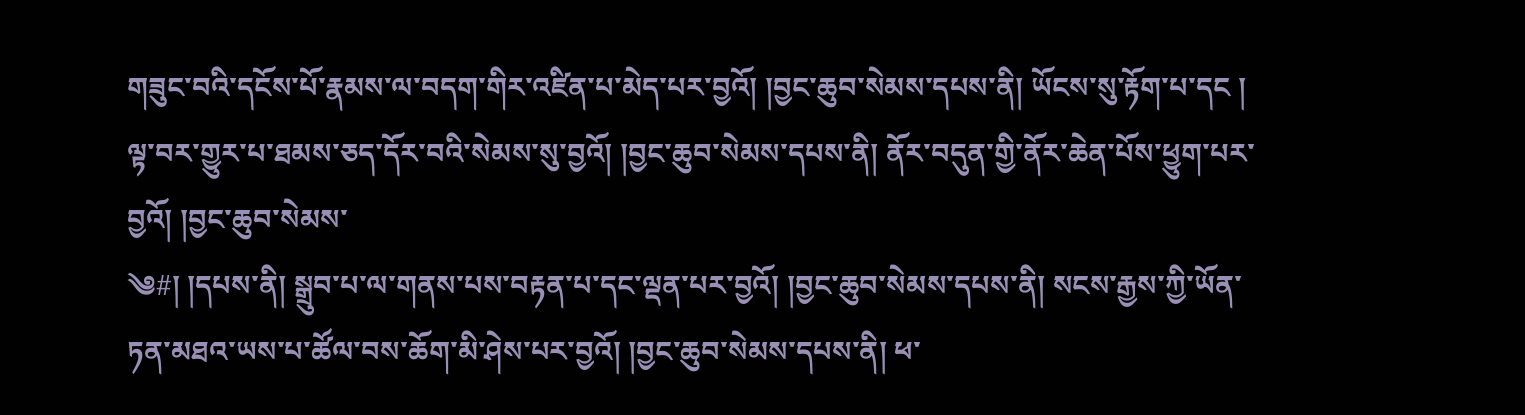གཟུང་བའི་དངོས་པོ་རྣམས་ལ་བདག་གིར་འཛིན་པ་མེད་པར་བྱའོ། །བྱང་ཆུབ་སེམས་དཔས་ནི། ཡོངས་སུ་རྟོག་པ་དང ། ལྟ་བར་གྱུར་པ་ཐམས་ཅད་དོར་བའི་སེམས་སུ་བྱའོ། །བྱང་ཆུབ་སེམས་དཔས་ནི། ནོར་བདུན་གྱི་ནོར་ཆེན་པོས་ཕྱུག་པར་བྱའོ། །བྱང་ཆུབ་སེམས་
༄#། །དཔས་ནི། སྒྲུབ་པ་ལ་གནས་པས་བརྟན་པ་དང་ལྡན་པར་བྱའོ། །བྱང་ཆུབ་སེམས་དཔས་ནི། སངས་རྒྱས་ཀྱི་ཡོན་ཏན་མཐའ་ཡས་པ་ཚོལ་བས་ཆོག་མི་ཤེས་པར་བྱའོ། །བྱང་ཆུབ་སེམས་དཔས་ནི། ཕ་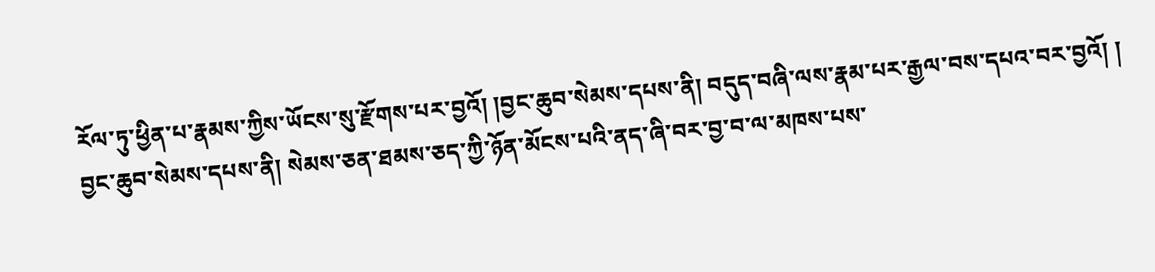རོལ་ཏུ་ཕྱིན་པ་རྣམས་ཀྱིས་ཡོངས་སུ་རྫོགས་པར་བྱའོ། །བྱང་ཆུབ་སེམས་དཔས་ནི། བདུད་བཞི་ལས་རྣམ་པར་རྒྱལ་བས་དཔའ་བར་བྱའོ། ། བྱང་ཆུབ་སེམས་དཔས་ནི། སེམས་ཅན་ཐམས་ཅད་ཀྱི་ཉོན་མོངས་པའི་ནད་ཞི་བར་བྱ་བ་ལ་མཁས་པས་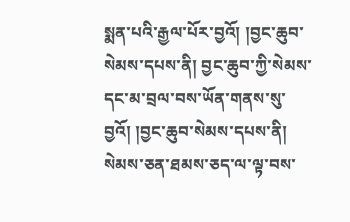སྨན་པའི་རྒྱལ་པོར་བྱའོ། །བྱང་ཆུབ་སེམས་དཔས་ནི། བྱང་ཆུབ་ཀྱི་སེམས་དང་མ་བྲལ་བས་ཡོན་གནས་སུ་བྱའོ། །བྱང་ཆུབ་སེམས་དཔས་ནི། སེམས་ཅན་ཐམས་ཅད་ལ་ལྟ་བས་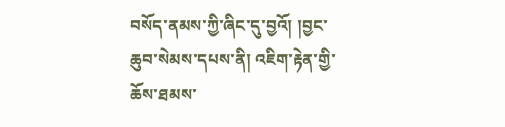བསོད་ནམས་ཀྱི་ཞིང་དུ་བྱའོ། །བྱང་ཆུབ་སེམས་དཔས་ནི། འཇིག་རྟེན་གྱི་ཆོས་ཐམས་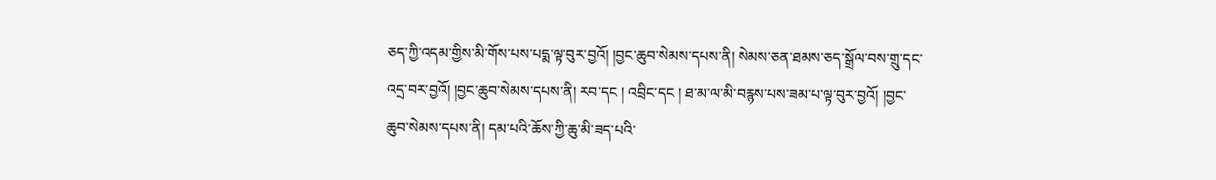ཅད་ཀྱི་འདམ་གྱིས་མི་གོས་པས་པདྨ་ལྟ་བུར་བྱའོ། །བྱང་ཆུབ་སེམས་དཔས་ནི། སེམས་ཅན་ཐམས་ཅད་སྒྲོལ་བས་གྲུ་དང་འདྲ་བར་བྱའོ། །བྱང་ཆུབ་སེམས་དཔས་ནི། རབ་དང ། འབྲིང་དང ། ཐ་མ་ལ་མི་བརྙས་པས་ཟམ་པ་ལྟ་བུར་བྱའོ། །བྱང་ཆུབ་སེམས་དཔས་ནི། དམ་པའི་ཆོས་ཀྱི་ཆུ་མི་ཟད་པའི་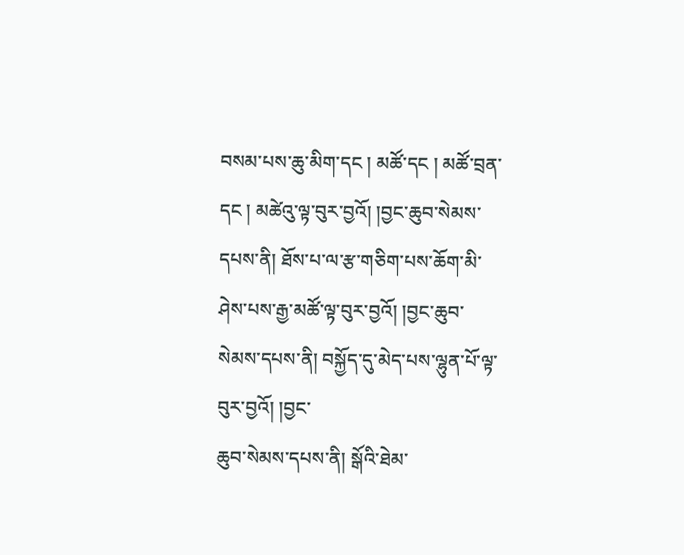བསམ་པས་ཆུ་མིག་དང ། མཚོ་དང ། མཚོ་བྲན་དང ། མཚེའུ་ལྟ་བུར་བྱའོ། །བྱང་ཆུབ་སེམས་དཔས་ནི། ཐོས་པ་ལ་རྩ་གཅིག་པས་ཆོག་མི་ཤེས་པས་རྒྱ་མཚོ་ལྟ་བུར་བྱའོ། །བྱང་ཆུབ་སེམས་དཔས་ནི། བསྐྱོད་དུ་མེད་པས་ལྷུན་པོ་ལྟ་བུར་བྱའོ། །བྱང་
ཆུབ་སེམས་དཔས་ནི། སྒོའི་ཐེམ་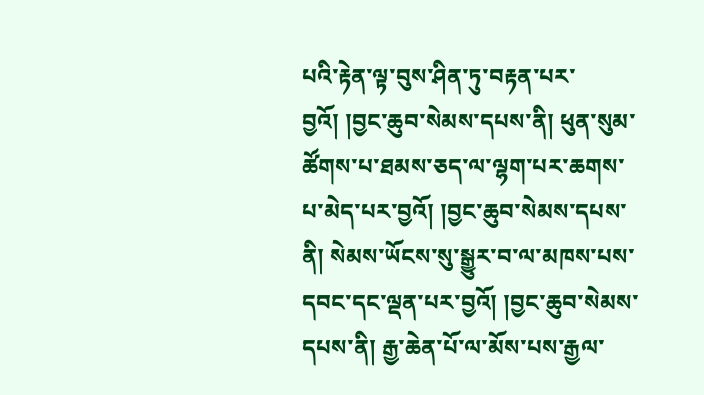པའི་རྟེན་ལྟ་བུས་ཤིན་ཏུ་བརྟན་པར་བྱའོ། །བྱང་ཆུབ་སེམས་དཔས་ནི། ཕུན་སུམ་ཚོགས་པ་ཐམས་ཅད་ལ་ལྷག་པར་ཆགས་པ་མེད་པར་བྱའོ། །བྱང་ཆུབ་སེམས་དཔས་ནི། སེམས་ཡོངས་སུ་སྒྱུར་བ་ལ་མཁས་པས་དབང་དང་ལྡན་པར་བྱའོ། །བྱང་ཆུབ་སེམས་དཔས་ནི། རྒྱ་ཆེན་པོ་ལ་མོས་པས་རྒྱལ་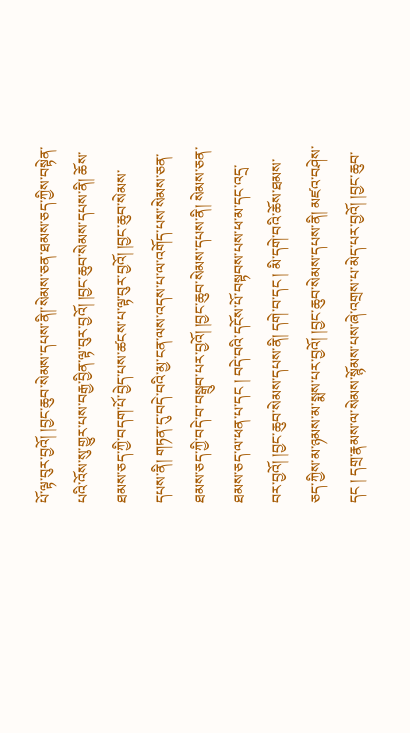པོ་ལྟ་བུར་བྱའོ། །བྱང་ཆུབ་སེམས་དཔས་ནི།་སེམས་ཅན་ཐམས་ཅད་ཀྱིས་བསྟེན་པའི་འོས་སུ་གྱུར་པས་བརྒྱ་བྱིན་ལྟ་བུར་བྱའོ། །བྱང་ཆུབ་སེམས་དཔས་ནི། ཆོས་ཐམས་ཅད་ཀྱི་བདག་པོ་བྱེད་པས་ཚངས་པ་ལྟ་བུར་བྱའོ། །བྱང་ཆུབ་སེམས་དཔས་ནི། གཏན་དུ་བདེ་བའི་མྱ་ངན་ལས་འདས་པ་ལ་འགོད་པས་སེམས་ཅན་ཐམས་ཅད་ཀྱི་བདེ་བ་བསྒྲུབ་པར་བྱའོ། །བྱང་ཆུབ་སེམས་དཔས་ནི། སེམས་ཅན་ཐམས་ཅད་ལ་ཕན་པ་དང ། བདེ་བའི་དངོས་པོ་བསྟབས་པས་ཕ་མ་དང་འདྲ་བར་བྱའོ། །བྱང་ཆུབ་སེམས་དཔས་ནི། དགེ་བ་དང ། མི་དགེ་བའི་ཆོས་ཐམས་ཅད་ཀྱིས་མ་ཉམས་མ་སྨས་པར་བྱའོ། །བྱང་ཆུབ་སེམས་དཔས་ནི། མཛའ་བཤེས་དང ། དགྲ་རྣམས་ལ་སེམས་སྙོམས་པས་ཞེ་འགྲས་པ་མེད་པར་བྱའོ། །བྱང་ཆུབ་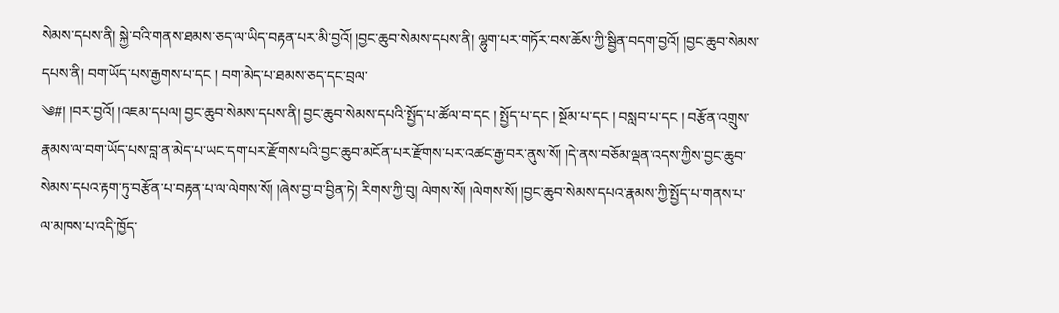སེམས་དཔས་ནི། སྐྱེ་བའི་གནས་ཐམས་ཅད་ལ་ཡིད་བརྟན་པར་མི་བྱའོ། །བྱང་ཆུབ་སེམས་དཔས་ནི། ལྷུག་པར་གཏོར་བས་ཆོས་ཀྱི་སྦྱིན་བདག་བྱའོ། །བྱང་ཆུབ་སེམས་དཔས་ནི། བག་ཡོད་པས་རྒྱགས་པ་དང ། བག་མེད་པ་ཐམས་ཅད་དང་བྲལ་
༄#། །བར་བྱའོ། །འཇམ་དཔལ། བྱང་ཆུབ་སེམས་དཔས་ནི། བྱང་ཆུབ་སེམས་དཔའི་སྤྱོད་པ་ཚོལ་བ་དང ། སྤྱོད་པ་དང ། སྔོམ་པ་དང ། བསླབ་པ་དང ། བརྩོན་འགྲུས་རྣམས་ལ་བག་ཡོད་པས་བླ་ན་མེད་པ་ཡང་དག་པར་རྫོགས་པའི་བྱང་ཆུབ་མངོན་པར་རྫོགས་པར་འཚང་རྒྱ་བར་ནུས་སོ། །དེ་ནས་བཅོམ་ལྡན་འདས་ཀྱིས་བྱང་ཆུབ་སེམས་དཔའ་རྟག་ཏུ་བརྩོན་པ་བརྟན་པ་ལ་ལེགས་སོ། །ཞེས་བྱ་བ་བྱིན་ཏེ། རིགས་ཀྱི་བུ། ལེགས་སོ། །ལེགས་སོ། །བྱང་ཆུབ་སེམས་དཔའ་རྣམས་ཀྱི་སྤྱོད་པ་གནས་པ་ལ་མཁས་པ་འདི་ཁྱོད་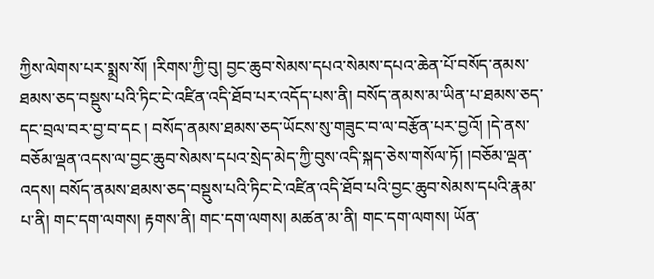ཀྱིས་ལེགས་པར་སྨྲས་སོ། །རིགས་ཀྱི་བུ། བྱང་ཆུབ་སེམས་དཔའ་སེམས་དཔའ་ཆེན་པོ་བསོད་ནམས་ཐམས་ཅད་བསྡུས་པའི་ཏིང་ངེ་འཛིན་འདི་ཐོབ་པར་འདོད་པས་ནི། བསོད་ནམས་མ་ཡིན་པ་ཐམས་ཅད་དང་བྲལ་བར་བྱ་བ་དང ། བསོད་ནམས་ཐམས་ཅད་ཡོངས་སུ་གཟུང་བ་ལ་བརྩོན་པར་བྱའོ། །དེ་ནས་བཅོམ་ལྡན་འདས་ལ་བྱང་ཆུབ་སེམས་དཔའ་སྲེད་མེད་ཀྱི་བུས་འདི་སྐད་ཅེས་གསོལ་ཏོ། །བཅོམ་ལྡན་འདས། བསོད་ནམས་ཐམས་ཅད་བསྡུས་པའི་ཏིང་ངེ་འཛིན་འདི་ཐོབ་པའི་བྱང་ཆུབ་སེམས་དཔའི་རྣམ་པ་ནི། གང་དག་ལགས། རྟགས་ནི། གང་དག་ལགས། མཚན་མ་ནི། གང་དག་ལགས། ཡོན་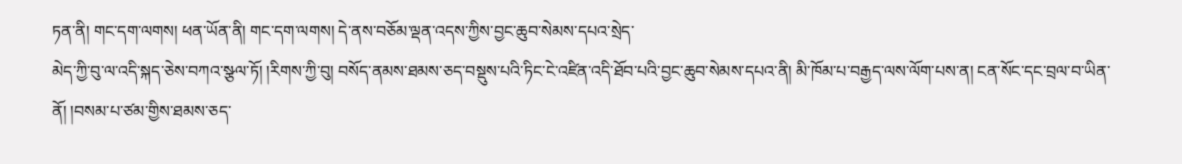ཏན་ནི། གང་དག་ལགས། ཕན་ཡོན་ནི། གང་དག་ལགས། དེ་ནས་བཅོམ་ལྡན་འདས་ཀྱིས་བྱང་ཆུབ་སེམས་དཔའ་སྲེད་
མེད་ཀྱི་བུ་ལ་འདི་སྐད་ཅེས་བཀའ་སྩལ་ཏོ། །རིགས་ཀྱི་བུ། བསོད་ནམས་ཐམས་ཅད་བསྡུས་པའི་ཏིང་ངེ་འཛིན་འདི་ཐོབ་པའི་བྱང་ཆུབ་སེམས་དཔའ་ནི། མི་ཁོམ་པ་བརྒྱད་ལས་ལོག་པས་ན། ངན་སོང་དང་བྲལ་བ་ཡིན་ནོ། །བསམ་པ་ཙམ་གྱིས་ཐམས་ཅད་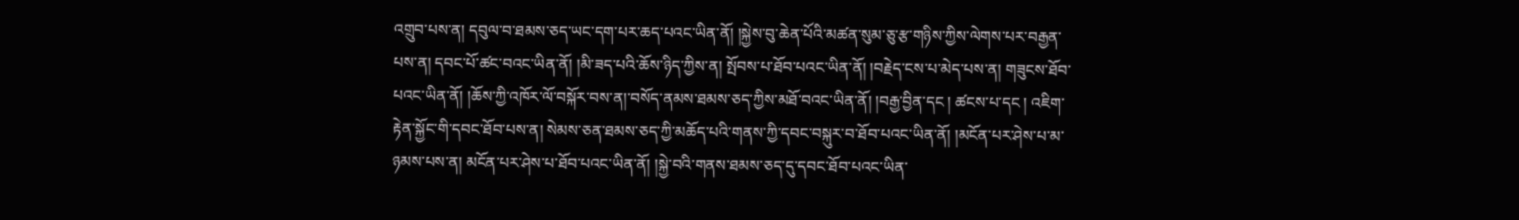འགྲུབ་པས་ན། དབུལ་བ་ཐམས་ཅད་ཡང་དག་པར་ཆད་པའང་ཡིན་ནོ། །སྐྱེས་བུ་ཆེན་པོའི་མཚན་སུམ་ཅུ་རྩ་གཉིས་ཀྱིས་ལེགས་པར་བརྒྱན་པས་ན། དབང་པོ་ཚང་བའང་ཡིན་ནོ། །མི་ཟད་པའི་ཆོས་ཉིད་ཀྱིས་ན། སྤོབས་པ་ཐོབ་པའང་ཡིན་ནོ། །བརྗེད་ངས་པ་མེད་པས་ན། གཟུངས་ཐོབ་པའང་ཡིན་ནོ། །ཆོས་ཀྱི་འཁོར་ལོ་བསྐོར་བས་ན།་བསོད་ནམས་ཐམས་ཅད་ཀྱིས་མཐོ་བའང་ཡིན་ནོ། །བརྒྱ་བྱིན་དང ། ཚངས་པ་དང ། འཇིག་རྟེན་སྐྱོང་གི་དབང་ཐོབ་པས་ན། སེམས་ཅན་ཐམས་ཅད་ཀྱི་མཆོད་པའི་གནས་ཀྱི་དབང་བསྐུར་བ་ཐོབ་པའང་ཡིན་ནོ། །མངོན་པར་ཤེས་པ་མ་ཉམས་པས་ན། མངོན་པར་ཤེས་པ་ཐོབ་པའང་ཡིན་ནོ། །སྐྱེ་བའི་གནས་ཐམས་ཅད་དུ་དབང་ཐོབ་པའང་ཡིན་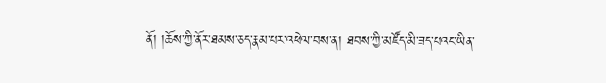ནོ། །ཆོས་ཀྱི་ནོར་ཐམས་ཅད་རྣམ་པར་འཕེལ་བས་ན། ཐབས་ཀྱི་མཛོད་མི་ཟད་པའང་ཡིན་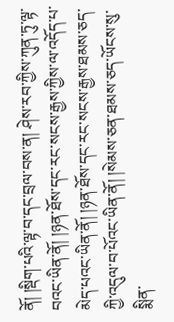ནོ། །སྡིག་པའི་ལྟ་བ་དང་བྲལ་བས་ན། ཤེས་རབ་ཀྱིས་ཀུན་ཏུ་ལྟ་བའང་ཡིན་ནོ། །ཉན་ཐོས་དང་རང་སངས་རྒྱས་ཀྱིས་ལ་འདོད་པ་མེད་པའང་ཡིན་ནོ། །ཉན་ཐོས་དང་རང་སངས་རྒྱས་ཐམས་ཅད་ཀྱི་འདུལ་བ་པོའང་ཡིན་ནོ། །སེམས་ཅན་ཐམས་ཅད་ཡོངས་སུ་སྨིན་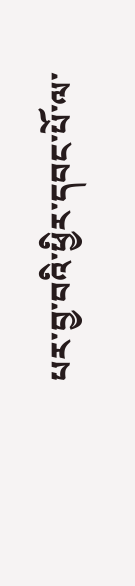པར་བྱ་བའི་ཕྱིར་དབང་པོ་ལ་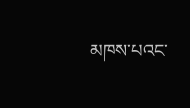མཁས་པའང་